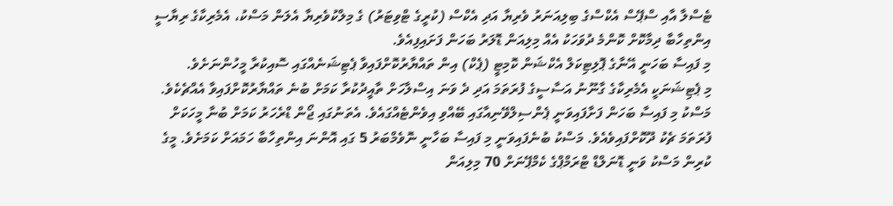ޓެސްލާ އާއި ސްޕޭސް އެކްސްގެ ބިލިއަނަރު ވެރިޔާ އަދި އެކްސް (ކުރީގެ ޓްވިޓަރު) ގެ މިލްކުވެރިޔާ އެލަން މަސްކު، އެމެރިކާގެ ރިޔާސީ އިންތިހާބާ ދިމާކޮށް ކޮންމެ ދުވަހަކު އެއް މިލިއަން ޑޮލަރު ބަހަން ފަށައިފިއެވެ.
މި ފައިސާ ބަހަނީ އޭނާގެ ޕޮލިޓިކަލް އެކްޝަން ކޮމިޓީ (ޕެކް) އިން ތައްޔާރުކޮށްފައިވާ ޕެޓިޝަނެއްގައި ސޮއިކުރާ މީހުންނަށެވެ.
މި ޕެޓިޝަނަކީ އެމެރިކާގެ ގާނޫނު އަސާސީގެ ފުރަތަމަ އަދި ދެ ވަނަ އިސްލާހަށް ތާއީދުކުރާ ކަމަށް ބުނެ ތައްޔާރުކޮށްފައިވާ އެއްޗެކެވެ.
މަސްކު މި ފައިސާ ބަހަން ފަށާފައިވަނީ ޕެންސިލްވޭނިއާގައި ބޭއްވި އިވެންޓެއްގައެވެ. އެތަނުގައި ޖޯން ޑްރެހަރު ކަމަށް ބުނާ މީހަކަށް ފުރަތަމަ ޗެކު ދޫކޮށްފައިވެއެވެ. މަސްކު ބުނެފައިވަނީ މި ފައިސާ ބަހާނީ ނޮވެމްބަރު 5 ގައި އޮންނަ އިންތިހާބާ ހަމައަށް ކަމަށެވެ. މީގެ ކުރިން މަސްކު ވަނީ ޑޮނަލްޑް ޓްރަމްޕްގެ ކެމްޕޭނަށް 70 މިލިއަން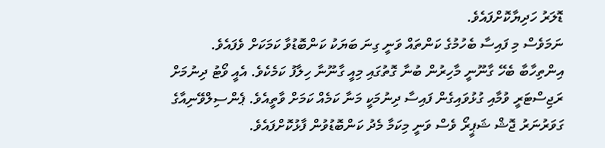ޑޮލަރު ހަދިޔާކޮށްފައެވެ.
ނަމަވެސް މި ފައިސާ ބެހުމުގެ ކަންތައް ވަނީ ގިނަ ބަޔަކު ކަންބޮޑުވާ ކަމަކަށް ވެފައެވެ. އިންތިހާބާ ބެހޭ ގާނޫނީ މާހިރުން ބުނާ ގޮތުގައި މިއީ ގާނޫނާ ހިލާފު ކަމެކެވެ. އެއީ ވޯޓު ދިނުމަށް ރަޖިސްޓަރީ ވުމާއި ގުޅުވައިގެން ފައިސާ ދިނުމަކީ މަނާ ކަމެއް ކަމަށް ވާތީއެވެ. ޕެންސިލްވޭނިއާގެ ގަވަރުނަރު ޖޮޝް ޝަޕީރޯ ވެސް ވަނީ މިކަމާ މެދު ކަންބޮޑުވުން ފާޅުކޮށްފައެވެ.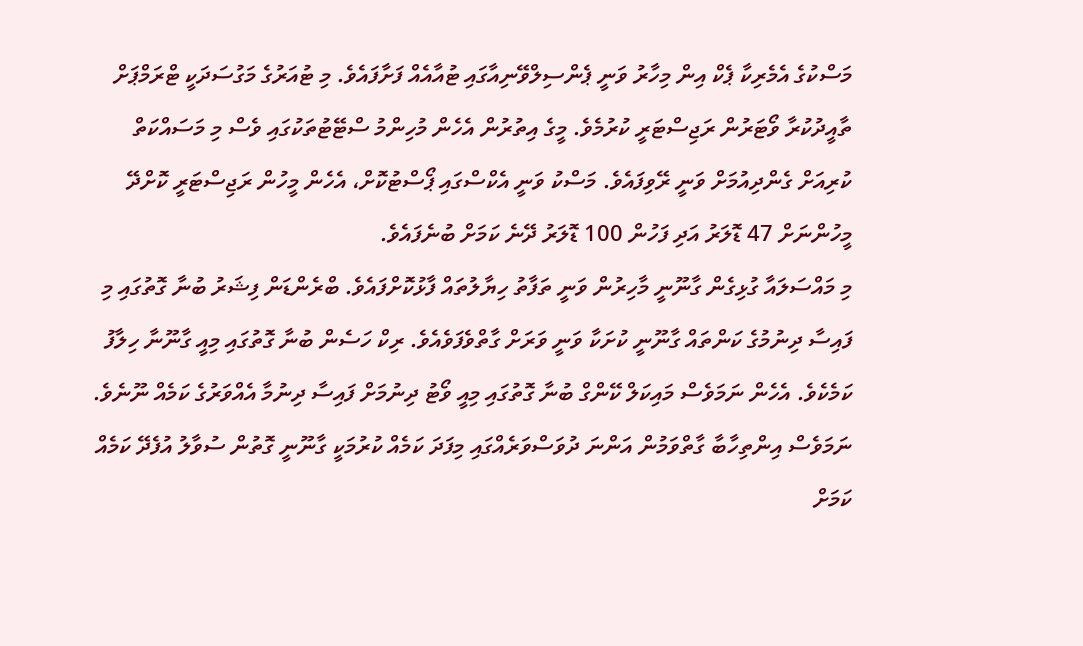މަސްކުގެ އެމެރިކާ ޕެކް އިން މިހާރު ވަނީ ޕެންސިލްވޭނިއާގައި ޓުއާއެއް ފަށާފައެވެ. މި ޓުއަރުގެ މަގުސަދަކީ ޓްރަމްޕަށް ތާއީދުކުރާ ވޯޓަރުން ރަޖިސްޓަރީ ކުރުމެވެ. މީގެ އިތުރުން އެހެން މުހިންމު ސްޓޭޓުތަކުގައި ވެސް މި މަސައްކަތް ކުރިއަށް ގެންދިއުމަށް ވަނީ ރޭވިފައެވެ. މަސްކު ވަނީ އެކްސްގައި ޕޯސްޓުކޮށް، އެހެން މީހުން ރަޖިސްޓަރީ ކޮށްދޭ މީހުންނަށް 47 ޑޮލަރު އަދި ފަހުން 100 ޑޮލަރު ދޭނެ ކަމަށް ބުނެފައެވެ.
މި މައްސަލައާ ގުޅިގެން ގާނޫނީ މާހިރުން ވަނީ ތަފާތު ހިޔާލުތައް ފާޅުކޮށްފައެވެ. ބްރެންޑަން ފިޝަރު ބުނާ ގޮތުގައި މި ފައިސާ ދިނުމުގެ ކަންތައް ގާނޫނީ ކުށަކާ ވަނީ ވަރަށް ގާތްވެފަވެއެވެ. ރިކް ހަސެން ބުނާ ގޮތުގައި މިއީ ގާނޫނާ ހިލާފު ކަމެކެވެ. އެހެން ނަމަވެސް މައިކަލް ކޭންގް ބުނާ ގޮތުގައި މިއީ ވޯޓު ދިނުމަށް ފައިސާ ދިނުމާ އެއްވަރުގެ ކަމެއް ނޫނެވެ. ނަމަވެސް އިންތިހާބާ ގާތްވަމުން އަންނަ ދުވަސްވަރެއްގައި މިފަދަ ކަމެއް ކުރުމަކީ ގާނޫނީ ގޮތުން ސުވާލު އުފެދޭ ކަމެއް ކަމަށް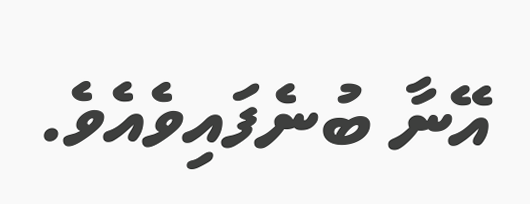އޭނާ ބުނެފައިވެއެވެ.